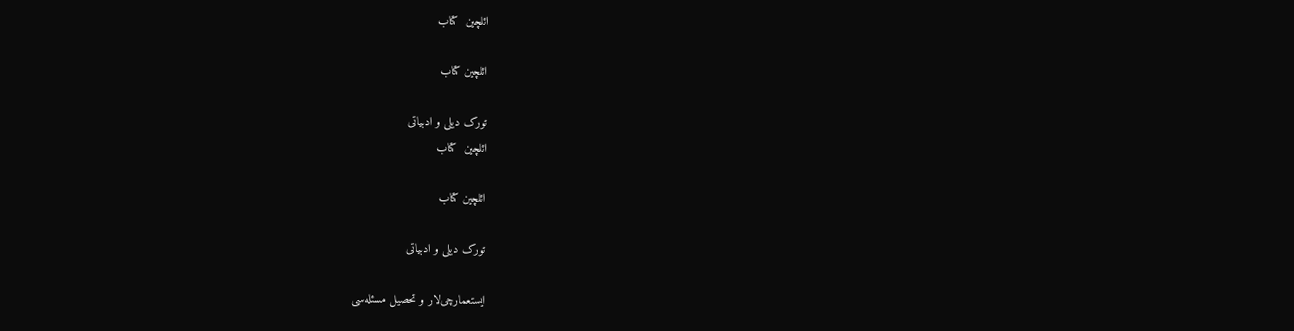ائلچین  کتاب

ائلچین کتاب

تورک دیلی و ادبیاتی
ائلچین  کتاب

ائلچین کتاب

تورک دیلی و ادبیاتی

ایستعمارچی‌لار و تحصیل مسئله‌سی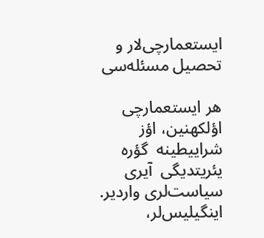ایستعمارچی‌لار و تحصیل مسئله‌سی

هر ایستعمارچی اؤلکهنین، اؤز شراییطینه  گؤره یئریتدیگی  آیری سیاست‌لری واردیر. اینگیلیس‌لر،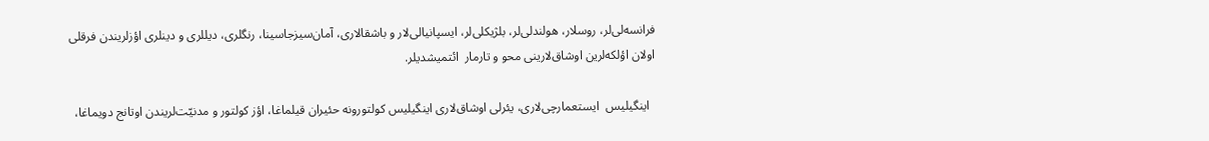فرانسه‌لی‌لر، روسلار، هولندلی‌لر، بلژیکلی‌لر، ایسپانیالی‌لار و باشقالاری، آمان‌سیزجاسینا، رنگلری، دیللری و دینلری اؤزلریندن فرقلی اولان اؤلکه‌لرین اوشاق‌لارینی محو و تارمار  ائتمیشدیلر.

  اینگیلیس  ایستعمارچی‌لاری، یئرلی اوشاق‌لاری اینگیلیس کولتورونه حئیران قیلماغا، اؤز کولتور و مدنیّت‌لریندن اوتانج دویماغا،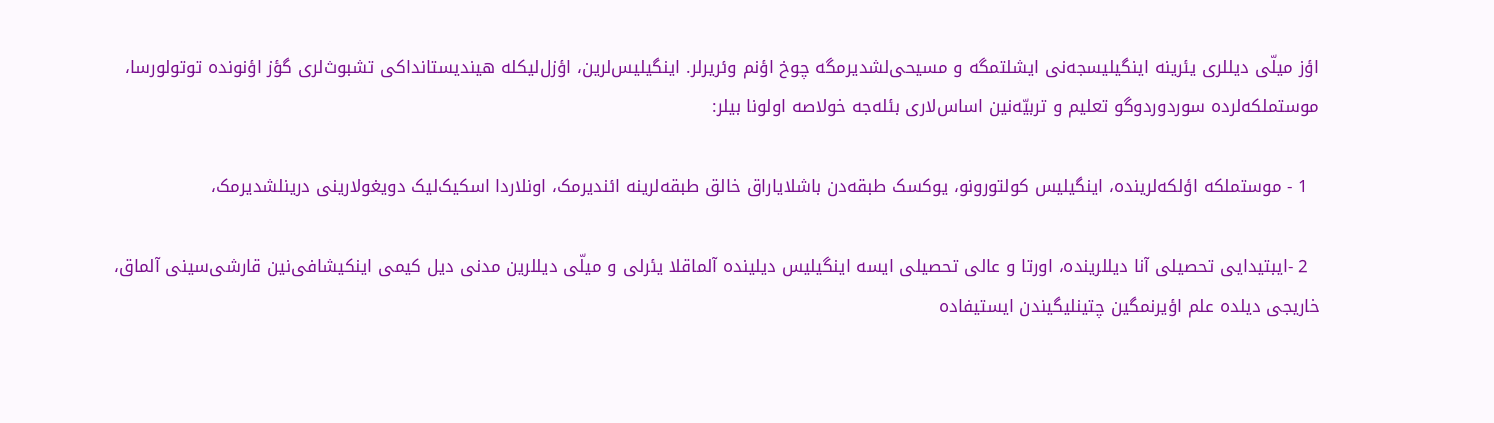اؤز میلّی دیللری یئرینه اینگیلیسجه‌نی ایشلتمگه و مسیحی‌لشدیرمگه چوخ اؤنم وئریرلر. اینگیلیس‌لرین، اؤزل‌لیکله هیندیستانداکی تشبوث‌لری گؤز اؤنونده توتولورسا، موستملکه‌لرده سوردوردوگو تعلیم و تربیّه‌نین اساس‌لاری بئله‌جه خولاصه اولونا بیلر:

  1 - موستملکه اؤلکه‌لرینده، اینگیلیس کولتورونو، یوکسک طبقه‌دن باشلایاراق ‌خالق طبقه‌لرینه ائندیرمک، اونلاردا اسکیک‌لیک دویغولارینی درینلشدیرمک،

  2 -ایبتیدایی تحصیلی آنا دیللرینده، اورتا و عالی تحصیلی ایسه اینگیلیس دیلینده آلماقلا یئرلی و میلّی دیللرین مدنی دیل کیمی اینکیشافی‌نین قارشی‌سینی آلماق، خاریجی دیلده علم اؤیرنمگین چتینلیگیندن ایستیفاده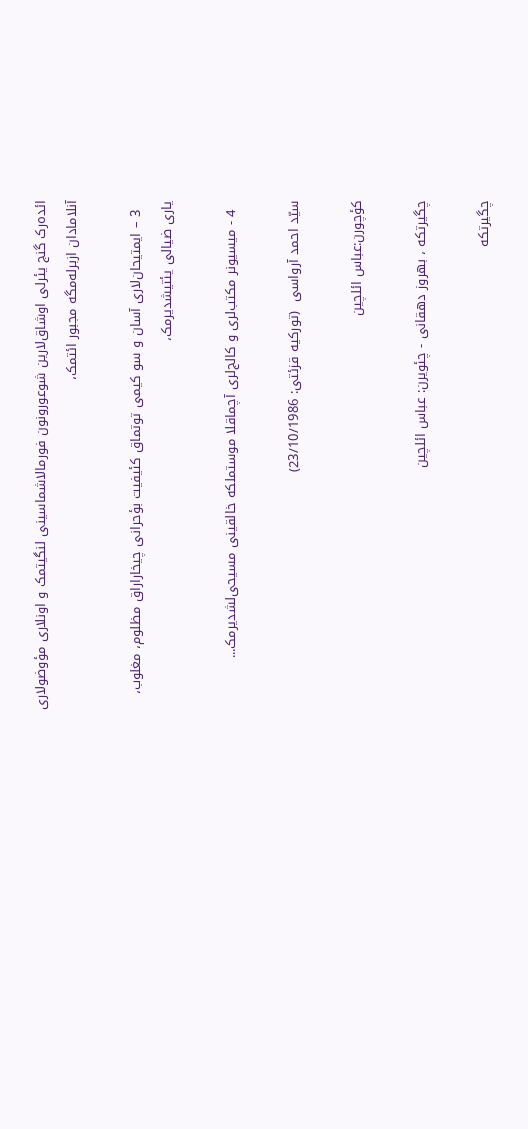ائده‌رک گنج یئرلی اوشاق‌لارین شوعورونون فورمالاشماسینی لنگیتمک و اونلاری مؤوضولاری آنلامادان ازبرله‌مگه مجبور ائتمک،

  3 – ایمتیحان‌لاری آسان و سو کیمی توتماق کئیفیت بؤحرانی چیخاراراق مظلوم، مغلوب، یاری ضیالی یئتیشدیرمک،

  4 - میسیونر مکتب‌لری و کالج‌لری آچماقلا موستملکه خالقینی مسیحی‌لشدیرمک...

سیّد احمد آرواسی  (تورکیه قزئتی‌: 23/10/1986)

کؤچورن:عباس ائلچین

چگیرتکه ، بهروز دهقانی - چئویرن: عباس ائلچین

چگیرتکه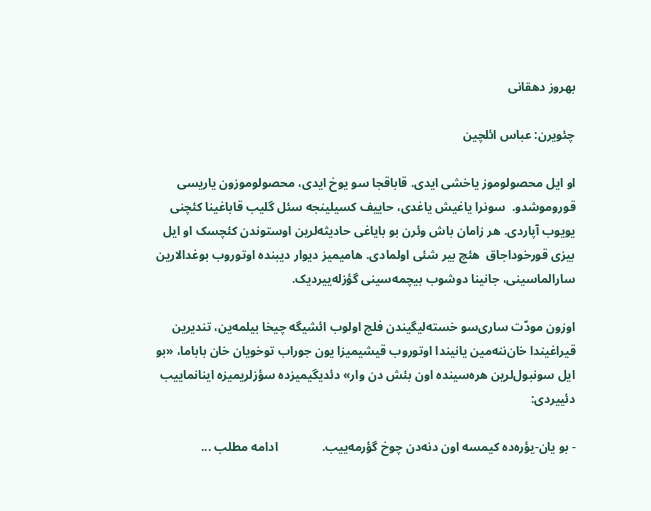بهروز دهقانی

چئویرن: عباس ائلچین

او ایل محصولوموز یاخشی ایدی. قاباقجا سو یوخ ایدی، محصولوموزون یاریسی قوروموشدو.  سونرا یاغیش یاغدی، حاییف کسیلینجه سئل گلیب قاباغینا کئچنی یویوب آپاردی. هر زامان باش وئرن بو بایاغی حادیثه‌لرین اوستوندن کئچسک او ایل بیزی قورخوداجاق  هئچ بیر شئی اولمادی. هامیمیز دیوار دیبنده اوتوروب بوغدالارین سارالماسینی، جانینا دوشوب بیچمه‌سینی گؤزله‌ییردیک.

اوزون مودّت ساری‌سو خسته‌لیگیندن فلج اولوب ائشیگه چیخا بیلمه‌ین، تندیرین قیراغیندا خان‌ننه‌مین یانیندا اوتوروب قیشیمیزا یون جوراب توخویان خان باباما، «بو ایل سونبول‌لرین هره‌سینده اون ‌بئش دن وار» دئدیگیمیزده سؤزلریمیزه اینانماییب دئییردی:

- بو یان-یؤره‌ده کیمسه اون دنه‌‌‌دن چوخ گؤرمه‌ییب.              ادامه مطلب ...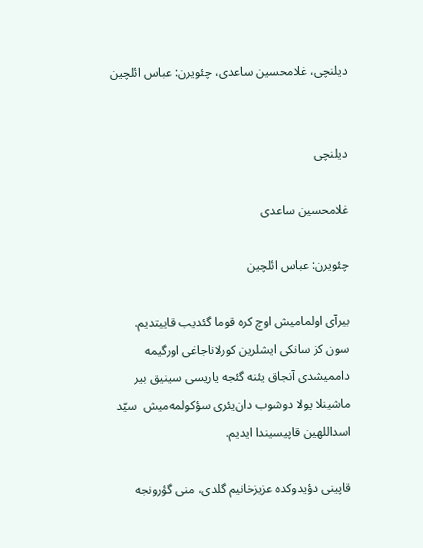دیلنچی، غلامحسین ساعدی، چئویرن: عباس ائلچین


دیلنچی

غلامحسین ساعدی

چئویرن: عباس ائلچین

بیرآی اولمامیش اوچ کره قوما گئدیب قاییتدیم. سون کز سانکی ایشلرین کورلاناجاغی اورگیمه داممیشدی آنجاق یئنه گئجه یاریسی سینیق بیر ماشینلا یولا دوشوب دان‌یئری سؤکولمه‌میش  سیّد اسداللهین قاپیسیندا ایدیم.

قاپینی دؤیدوکده عزیزخانیم گلدی، منی گؤرونجه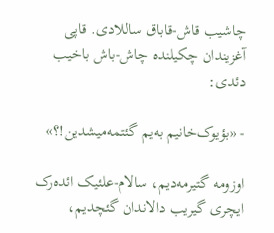چاشیب قاش-قاباق ساللادی. قاپی آغزیندان چکیلنده چاش-باش باخیب دئدی:

- «بؤیوک‌خانیم به‌یم گئتمه‌میشدین!؟»

اوزومه گتیرمه‌دیم، سالام-علئیک ائده‌رک ایچری گیریب دالاندان گئچدیم،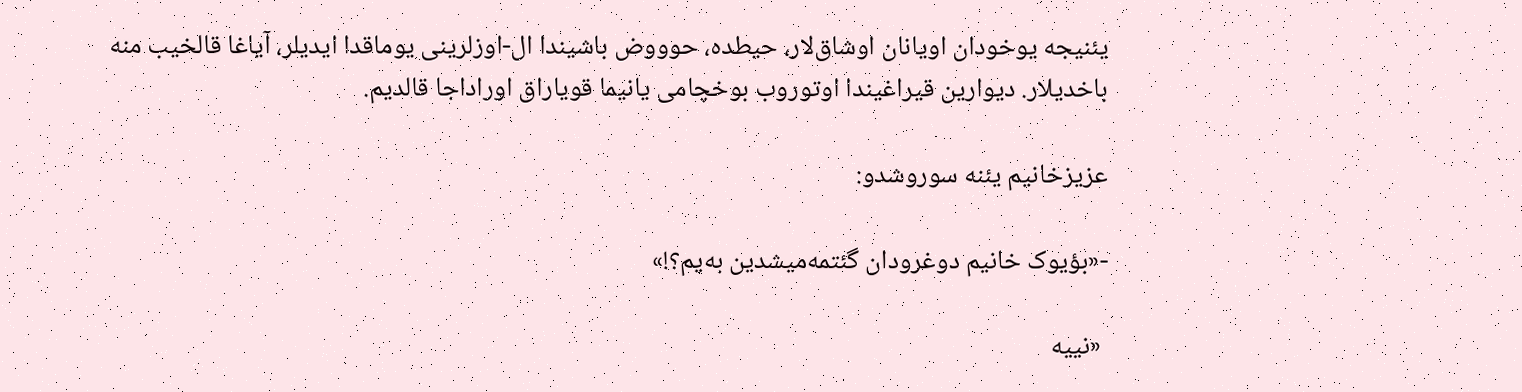یئنیجه یوخودان اویانان اوشاق‌لار، حیطده، حوووض باشیندا ال-اوزلرینی یوماقدا ایدیلر، آیاغا قالخیب منه باخدیلار. دیوارین قیراغیندا اوتوروب بوخچامی یانیما قویاراق اوراداجا قالدیم.

عزیزخانیم یئنه سوروشدو:

-«بؤیوک خانیم دوغرودان گئتمه‌میشدین به‌یم؟!»

 «نییه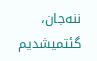ننه‌جان، گئتمیشدیم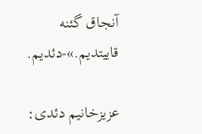آنجاق گئنه قاییتدیم.»-دئدیم.

عزیزخانیم دئدی: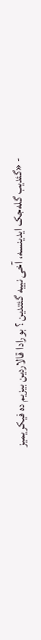- «گئدیب گله‌جک ایدینسه، آخی نییه گئتدین ؟ بورادا قالاردین بیزیم ده فیکریمیز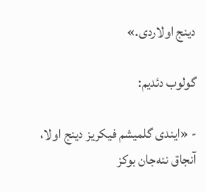دینج اولاردی.»

گولوب دئدیم:

- «ایندی گلمیشم فیکریز دینج اولا، آنجاق ننه‌جان بوکز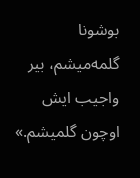بوشونا گلمه‌میشم، بیر واجیب ایش اوچون گلمیشم.»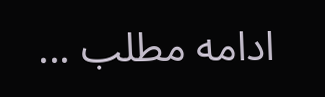ادامه مطلب ...